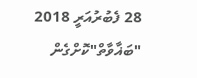28 ފެބުރުއަރީ 2018
"ބަޣާވާތް"ކޮށްގެން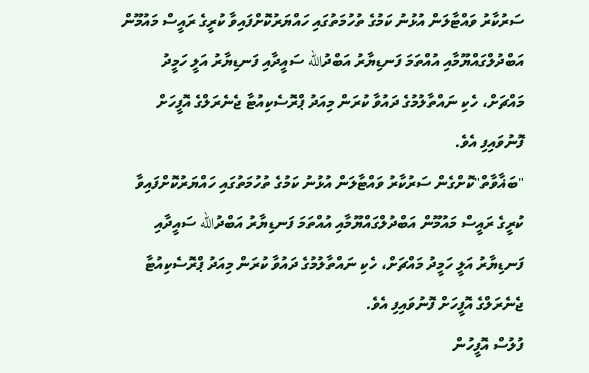ސަރުކާރު ވައްޓާލަން އުޅުނު ކަމުގެ ތުހުމަތުގައި ހައްޔަރުކޮށްފައިވާ ކުރީގެ ރައީސް މައުމޫން އަބްދުލްގައްޔޫމާއި އުއްތަމަ ފަނޑިޔާރު އަބްދުالله ސައީދާއި ފަނޑިޔާރު އަލީ ހަމީދު މައްޗަށް، ހެކި ނައްތާލުމުގެ ދައުވާ ކުރަން މިއަދު ޕްރޮސެކިއުޓާ ޖެނެރަލްގެ އޮފީހަށް ފޮނުވައިފި އެވެ.
"ބަޣާވާތް"ކޮށްގެން ސަރުކާރު ވައްޓާލަން އުޅުނު ކަމުގެ ތުހުމަތުގައި ހައްޔަރުކޮށްފައިވާ ކުރީގެ ރައީސް މައުމޫން އަބްދުލްގައްޔޫމާއި އުއްތަމަ ފަނޑިޔާރު އަބްދުالله ސައީދާއި ފަނޑިޔާރު އަލީ ހަމީދު މައްޗަށް، ހެކި ނައްތާލުމުގެ ދައުވާ ކުރަން މިއަދު ޕްރޮސެކިއުޓާ ޖެނެރަލްގެ އޮފީހަށް ފޮނުވައިފި އެވެ.
ފުލުސް އޮފީހުން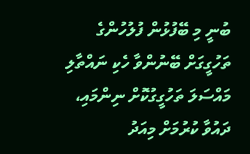ބުނީ މި ބޭފުޅުން ފުލުހުންގެ ތަހުގީގަށް ބޭނުންވާ ހެކި ނައްތާލި މައްސަލަ ތަހުގީގުކޮށް ނިންމައި، ދައުވާ ކުރުމަށް މިއަދު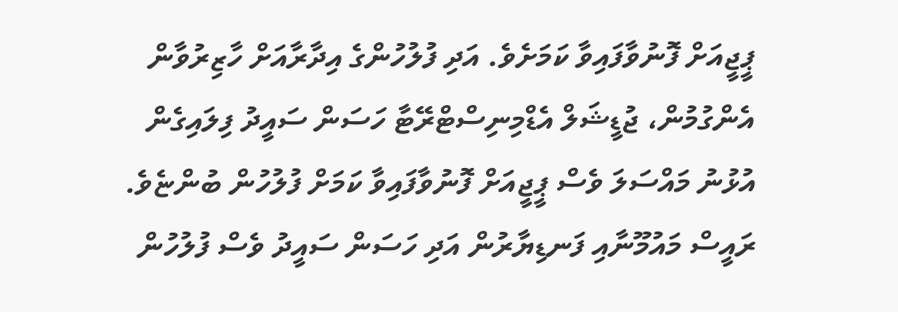ޕީޖީއަށް ފޮނުވާފައިވާ ކަމަށެވެ. އަދި ފުލުހުންގެ އިދާރާއަށް ހާޒިރުވާން އެންގުމުން، ޖުޑީޝަލް އެޑްމިނިސްޓްރޭޓާ ހަސަން ސައީދު ފިލައިގެން އުޅުނު މައްސަލަ ވެސް ޕީޖީއަށް ފޮނުވާފައިވާ ކަމަށް ފުލުހުން ބުންޏެވެ.
ރައީސް މައުމޫނާއި ފަނޑިޔާރުން އަދި ހަސަން ސައީދު ވެސް ފުލުހުން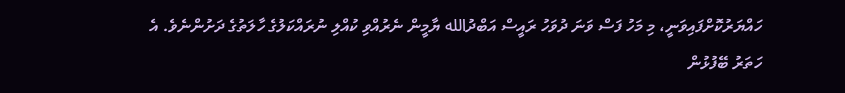ހައްޔަރުކޮށްފައިވަނީ، މި މަހު ފަސް ވަނަ ދުވަހު ރައީސް އަބްދުالله ޔާމީން ނެރުއްވި ކުއްލި ނުރައްކަލުގެ ހާލަތުގެ ދަށުންނެވެ. އެ ހަތަރު ބޭފުޅުން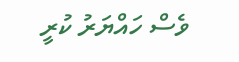ވެސް ހައްޔަރު ކުރީ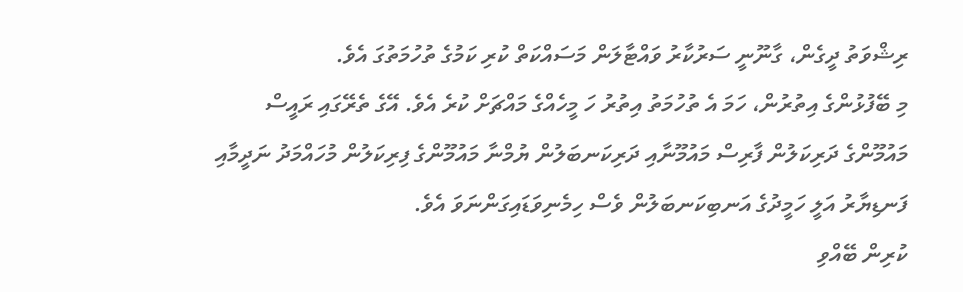ރިޝްވަތު ދީގެން، ގާނޫނީ ސަރުކާރު ވައްޓާލަން މަސައްކަތް ކުރި ކަމުގެ ތުހުމަތުގަ އެވެ.
މި ބޭފުޅުންގެ އިތުރުން، ހަމަ އެ ތުހުމަތު އިތުރު ހަ މީހެއްގެ މައްޗަށް ކުރެ އެވެ. އޭގެ ތެރޭގައި ރައީސް މައުމޫންގެ ދަރިކަލުން ފާރިސް މައުމޫނާއި ދަރިކަނބަލުން ޔުމްނާ މައުމޫންގެ ފިރިކަލުން މުހައްމަދު ނަދީމާއި ފަނޑިޔާރު އަލީ ހަމީދުގެ އަނބިކަނބަލުން ވެސް ހިމެނިވަޑައިގަންނަވަ އެވެ.
ކުރިން ބޭއްވި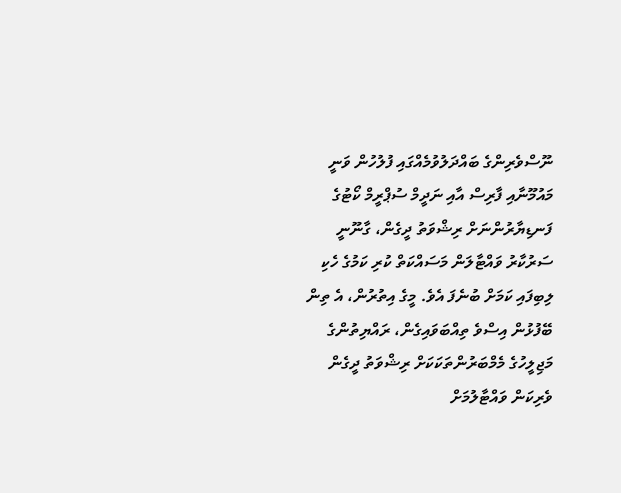ނޫސްވެރިންގެ ބައްދަލުވުމެއްގައި ފުލުހުން ވަނީ މައުމޫނާއި ފާރިސް އާއި ނަދީމް ސުޕްރީމް ކޯޓުގެ ފަނޑިޔާރުންނަށް ރިޝްވަތު ދީގެން، ގާނޫނީ ސަރުކާރު ވައްޓާލަން މަސައްކަތް ކުރި ކަމުގެ ހެކި ލިބިފައި ކަމަށް ބުނެފަ އެވެ. މީގެ އިތުރުން، އެ ތިން ބޭފުޅުން އިސްވެ ތިއްބަވައިގެން، ރައްޔިތުންގެ މަޖިލީހުގެ މެމްބަރުންތަކަކަށް ރިޝްވަތު ދީގެން ވެރިކަން ވައްޓާލުމަށް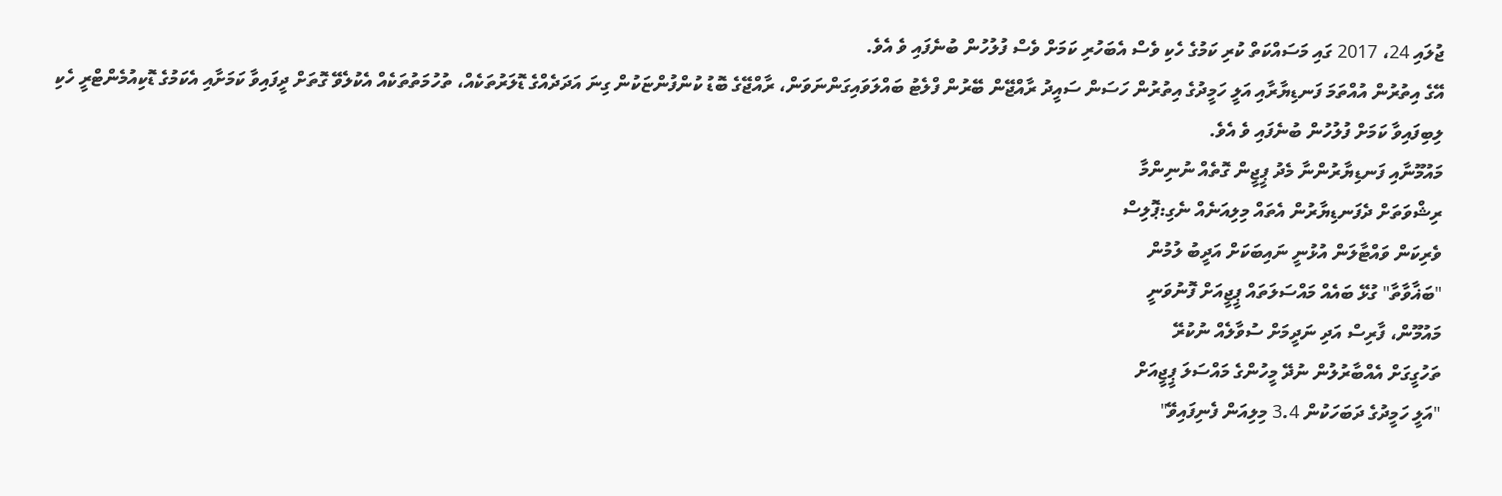ޖުލައި 24، 2017 ގައި މަސައްކަތް ކުރި ކަމުގެ ހެކި ވެސް އެބަހުރި ކަމަށް ވެސް ފުލުހުން ބުނެފައި ވެ އެވެ.
އޭގެ އިތުރުން އުއްތަމަ ފަނޑިޔާރާއި އަލީ ހަމީދުގެ އިތުރުން ހަސަން ސައީދު ރާއްޖޭން ބޭރުން ފްލެޓު ބައްލަވައިގަންނަވަން، ރާއްޖޭގެ ބޮޑު ކުންފުންޏަކުން ގިނަ އަދަދެއްގެ ޑޮލަރުތަކެއް، ތުހުމަތުތަކެއް އެކުލެވޭ ގޮތަށް ދީފައިވާ ކަމަށާއި އެކަމުގެ ޑޮކިއުމެންޓްރީ ހެކި ލިބިފައިވާ ކަމަށް ފުލުހުން ބުނެފައި ވެ އެވެ.
މައުމޫނާއި ފަނޑިޔާރުންނާ މެދު ޕީޖީން ގޮތެއް ނުނިންމާ
ރިޝްވަތަށް ދެފަނޑިޔާރުން އެތައް މިލިއަނެއް ނެގި:ޕޮލިސް
ވެރިކަން ވައްޓާލަން އުޅުނީ ނައިބަކަށް އަދީބު ލުމުން
"ބަޣާވާތާ" ގުޅޭ ބައެއް މައްސަލަތައް ޕީޖީއަށް ފޮނުވަނީ
މައުމޫން، ފާރިސް އަދި ނަދީމަށް ސުވާލެއް ނުކުރޭ
ތަހުގީގަށް އެއްބާރުލުން ނުދޭ މީހުންގެ މައްސަލަ ޕީޖީއަށް
"އަލީ ހަމީދުގެ ދަބަހަކުން 3.4 މިލިއަން ފެނިފައިވޭ"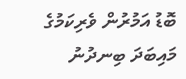ބޮޑު އަމުރުން ވެރިކަމުގެ މައިބަދަ ބިނދުނު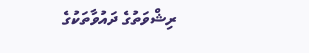ރިޝްވަތުގެ ދައުވާތަކުގެ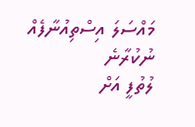މައްސަލަ އިސްތިއުނާފެއް ނުކުރާނެ
ލުތުފީ އަށް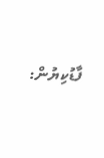ފާޑުކިޔުން: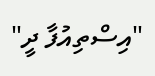"އިސްތިއުފާ ދީ"